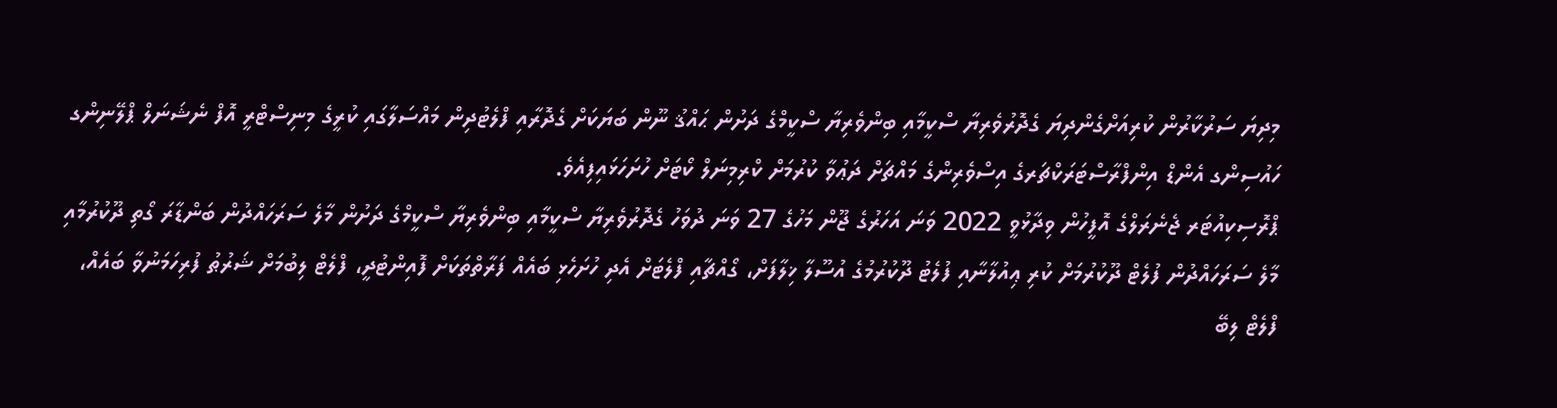މިދިޔަ ސަރުކާރުން ކުރިއަށްގެންދިޔަ ގެދޮރުވެރިޔާ ސްކީމާއި ބިންވެރިޔާ ސްކީމްގެ ދަށުން ޙައްޤު ނޫން ބަޔަކަށް ގެދޮރާއި ފްލެޓުދިން މައްސަލާގައި ކުރީގެ މިނިސްޓްރީ އޮފް ނެޝަނަލް ޕްލޭނިންގ ހައުސިންގ އެންޑް އިންފްރާސްޓަރަކްޗަރގެ އިސްވެރިންގެ މައްޗަށް ދަޢުވާ ކުރުމަށް ކްރިމިނަލް ކޯޓަށް ހުށަހަޅައިފިއެވެ.
ޕްރޮސިކިއުޓަރ ޖެނެރަލްގެ އޮފީހުން ވިދާޅުވީ 2022 ވަނަ އަހަރުގެ ޖޫން މަހުގެ 27 ވަނަ ދުވަހު ގެދޮރުވެރިޔާ ސްކީމާއި ބިންވެރިޔާ ސްކީމްގެ ދަށުން މާލެ ސަރަހައްދުން ބަންޑާރަ ގޯތި ދޫކުރުމާއި މާލެ ސަރަހައްދުން ފުލެޓް ދޫކުރުމަށް ކުރި ޢިއުލާނާއި ފުލެޓު ދޫކުރުމުގެ އުސޫލާ ޚިލާފަށް، ގޯއްޗާއި ފްލެޓަށް އެދި ހުށަހެޅި ބައެއް ފަރާތްތަކަށް ފޮއިންޓުދީ، ފްލެޓް ލިބުމަށް ޝަރުޠު ފުރިހަމަނުވާ ބައެއް، ފްލެޓް ލިބޭ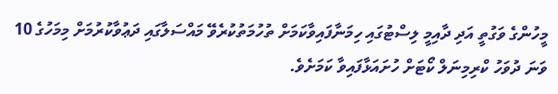މީހުންގެ ވަގުތީ އަދި ދާއިމީ ލިސްޓުގައި ހިމަނާފައިވާކަމަށް ތުހުމަތުކުރެވޭ މައްސަލާގައި ދަޢުވާކުރުމަށް މިމަހުގެ 10 ވަނަ ދުވަހު ކްރިމިނަލް ކޯޓަށް ހުށައަޅާފައިވާ ކަމަށެވެ.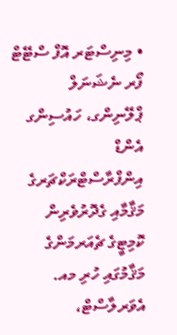• މިނިސްޓަރ އޮފް ސްޓޭޓް ފޯރ ނެޝަނަލް ޕްލޭނިންގ، ހައުސިންގ އެންޑް އިންފްރާސްޓްރަކްޗަރގެ މަޤާމާއި ގެދޮރުވެރިން ކޮމިޓީގެ ޗެއަރމަންގެ މަޤާމުގައި ހުރި މއ. އެވަރލާސްޓް،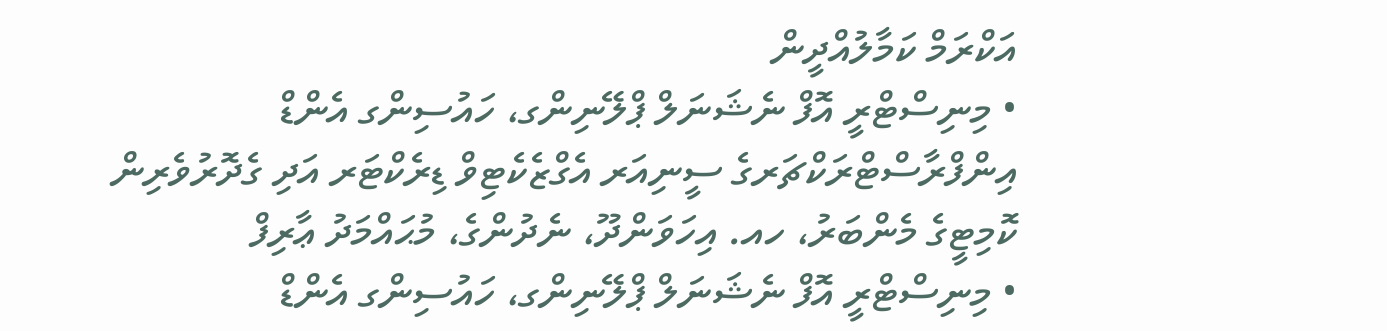އަކްރަމް ކަމާލުއްދީން
• މިނިސްޓްރީ އޮފް ނެޝަނަލް ޕްލޭނިންގ، ހައުސިންގ އެންޑް އިންފްރާސްޓްރަކްޗަރގެ ސީނިއަރ އެގްޒެކެޓިވް ޑިރެކްޓަރ އަދި ގެދޮރުވެރިން ކޮމިޓީގެ މެންބަރު، ހއ. އިހަވަންދޫ، ނެދުންގެ، މުޙައްމަދު ޢާރިފް
• މިނިސްޓްރީ އޮފް ނެޝަނަލް ޕްލޭނިންގ، ހައުސިންގ އެންޑް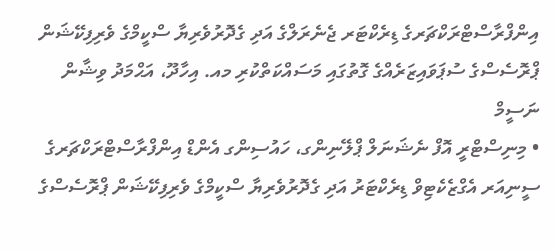އިންފްރާސްޓްރަކްޗަރގެ ޑިރެކްޓަރ ޖެނެރަލްގެ އަދި ގެދޮރުވެރިޔާ ސްކީމްގެ ވެރިފިކޭޝަން ޕްރޮސެސްގެ ސުޕަވައިޒަރެއްގެ ގޮތުގައި މަސައްކަތްކުރި މއ. އިހާދޫ، އަޙްމަދު ވިޝާން ނަސީމް
• މިނިސްޓްރީ އޮފް ނެޝަނަލް ޕްލޭނިންގ، ހައުސިންގ އެންޑް އިންފްރާސްޓްރަކްޗަރގެ ސީނިއަރ އެގްޒެކެޓިވް ޑިރެކްޓަރު އަދި ގެދޮރުވެރިޔާ ސްކީމްގެ ވެރިފިކޭޝަން ޕްރޮސެސްގެ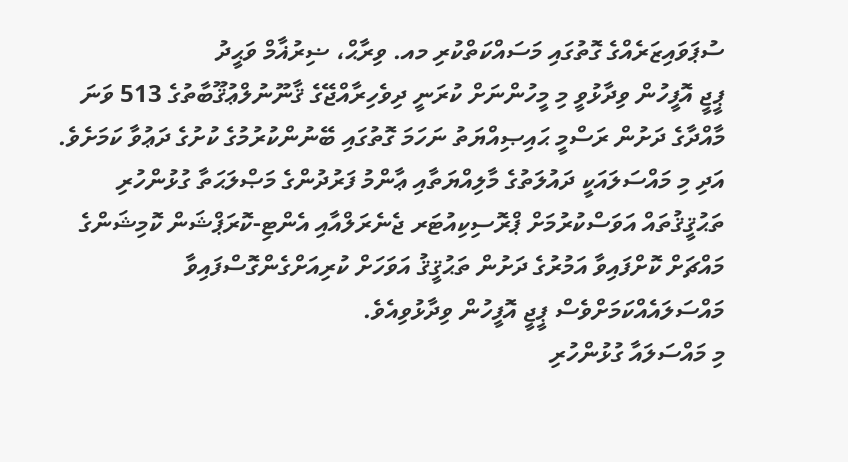ސުޕަވައިޒަރެއްގެ ގޮތުގައި މަސައްކަތްކުރި މއ. ވިރާޙް، ޟިރުޣާމް ވަޙީދު
ޕީޖީ އޮފީހުން ވިދާޅުވީ މި މީހުންނަށް ކުރަނީ ދިވެހިރާއްޖޭގެ ޤާނޫނުލްޢުޤޫބާތުގެ 513 ވަނަ މާއްދާގެ ދަށުން ރަސްމީ ޙައިޞިއްޔަތު ނަހަމަ ގޮތުގައި ބޭނުންކުރުމުގެ ކުށުގެ ދަޢުވާ ކަމަށެވެ. އަދި މި މައްސަލައަކީ ދައުލަތުގެ މާލިއްޔަތާއި ޢާންމު ފަރުދުންގެ މަޞްލަޙަތާ ގުޅުންހުރި ތަޙުޤީޤުތައް އަވަސްކުރުމަށް ޕްރޮސިކިއުޓަރ ޖެނެރަލްއާއި އެންޓި-ކޮރަޕްޝަން ކޮމިޝަންގެ މައްޗަށް ކޮށްފައިވާ އަމުރުގެ ދަށުން ތަޙުޤީޤު އަވަހަށް ކުރިއަށްގެންގޮސްފައިވާ މައްސަލައެއްކަމަށްވެސް ޕީޖީ އޮފީހުން ވިދާޅުވިއެވެ.
މި މައްސަލައާ ގުޅުންހުރި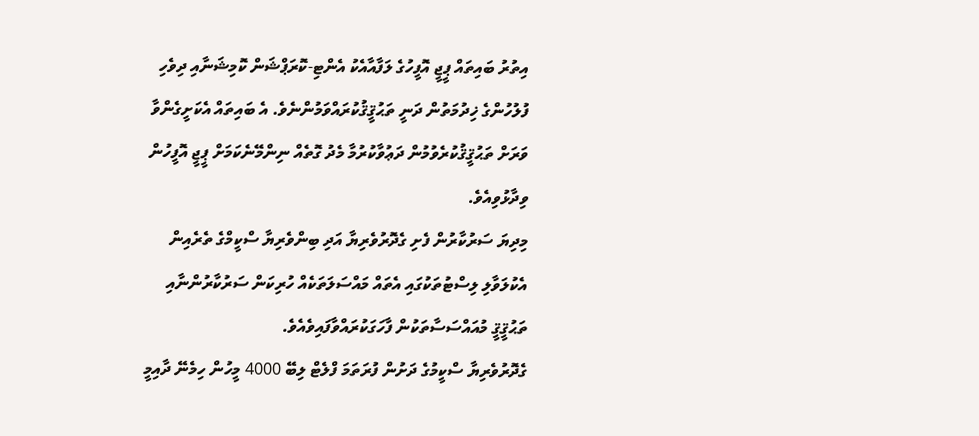އިތުރު ބައިތައް ޕީޖީ އޮފީހުގެ ލަފާއާއެކު އެންޓި-ކޮރަޕްޝަން ކޮމިޝަނާއި ދިވެހި ފުލުހުންގެ ޚިދުމަތުން ދަނީ ތަޙުޤީޤުކުރައްވަމުންނެވެ. އެ ބައިތައް އެކަށީގެންވާ ވަރަށް ތަޙުޤީޤުކުރެވުމުން ދަޢުވާކުރުމާ މެދު ގޮތެއް ނިންމޭނެކަމަށް ޕީޖީ އޮފީހުން ވިދާޅުވިއެވެ.
މިދިޔަ ސަރުކާރުން ފެށި ގެދޮރުވެރިޔާ އަދި ބިންވެރިޔާ ސްކީމްގެ ތެރެއިން އެކުލަވާލި ލިސްޓުތަކުގައި އެތައް މައްސަލަތަކެއް ހުރިކަން ސަރުކާރުންނާއި ތަޙުޤީޤީ މުއައްސަސާތަކުން ފާހަގަކުރައްވާފައިވެއެވެ.
ގެދޮރުވެރިޔާ ސްކީމުގެ ދަށުން ފުރަތަމަ ފްލެޓް ލިބޭ 4000 މީހުން ހިމެނޭ ދާއިމީ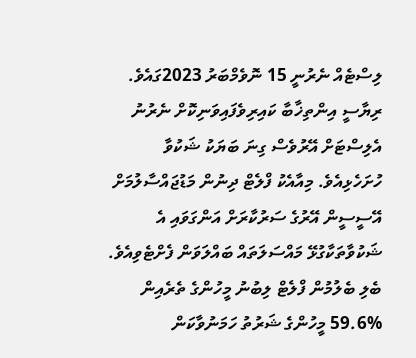ލިސްޓެއް ނެރުނީ 15 ނޮވެމްބަރު 2023ގައެވެ. ރިޔާސީ އިންތިޚާބާ ކައިރިވެފައިވަނިކޮށް ނެރުނު އެލިސްޓަށް އޭރުވެސް ގިނަ ބަޔަކު ޝަކުވާ ހުށަހެޅިއެވެ. މިއާއެކު ފްލެޓް ދިނުން މަޑުޖައްސާލުމަށް އޭސީސީން އޭރުގެ ސަރުކާރަށް އަންގަވައި އެ ޝަކުވާތަކާގުޅޭ މައްސަލަތައް ބައްލަވަން ފެށްޓެވިއެވެ. ބެލި ބެލުމުން ފްލެޓް ލިބުނު މީހުންގެ ތެރެއިން %59.6 މީހުންގެ ޝަރުތު ހަމަނުވާކަން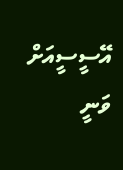އޭސީސީއަށް ވަނީ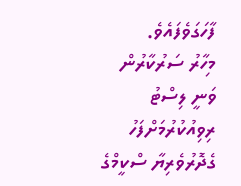ފާހަގަވެފައެވެ.
މިހާރު ސަރުކާރުން ވަނީ ލިސްޓު ރިވިއުކުރުމަށްފަހު ގެދޮރުވެރިޔާ ސްކީމްގެ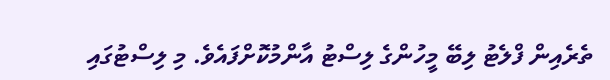ތެރެއިން ފްލެޓު ލިބޭ މީހުންގެ ލިސްޓު އާންމުކޮށްފައެވެ. މި ލިސްޓުގައި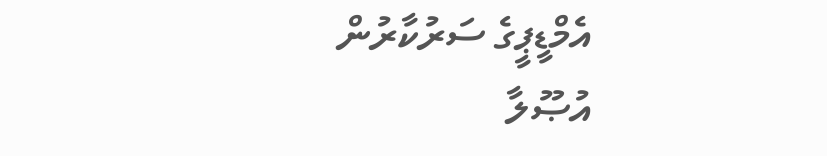އެމްޑީޕީގެ ސަރުކާރުން އުޞޫލާ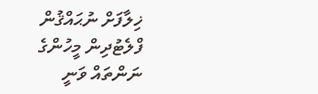ޚިލާފަށް ނުޙައްޤުން ފްލެޓުދިން މީހުންގެ ނަންތައް ވަނީ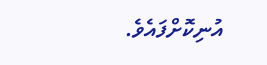އުނިކޮށްފައެވެ.